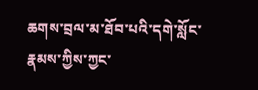ཆགས་བྲལ་མ་ཐོབ་པའི་དགེ་སློང་རྣམས་ཀྱིས་ཀྱང་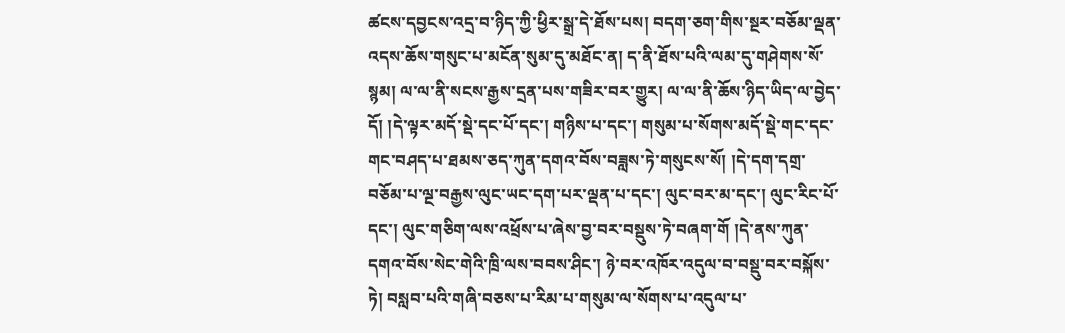ཚངས་དབྱངས་འདྲ་བ་ཉིད་ཀྱི་ཕྱིར་སྒྲ་དེ་ཐོས་པས། བདག་ཅག་གིས་སྔར་བཅོམ་ལྡན་འདས་ཆོས་གསུང་པ་མངོན་སུམ་དུ་མཐོང་ན། ད་ནི་ཐོས་པའི་ལམ་དུ་གཤེགས་སོ་སྙམ། ལ་ལ་ནི་སངས་རྒྱས་དྲན་པས་གཟིར་བར་གྱུར། ལ་ལ་ནི་ཆོས་ཉིད་ཡིད་ལ་བྱེད་དོ། །དེ་ལྟར་མདོ་སྡེ་དང་པོ་དང་། གཉིས་པ་དང་། གསུམ་པ་སོགས་མདོ་སྡེ་གང་དང་གང་བཤད་པ་ཐམས་ཅད་ཀུན་དགའ་བོས་བཟླས་ཏེ་གསུངས་སོ། །དེ་དག་དགྲ་བཅོམ་པ་ལྔ་བརྒྱས་ལུང་ཡང་དག་པར་ལྡན་པ་དང་། ལུང་བར་མ་དང་། ལུང་རིང་པོ་དང་། ལུང་གཅིག་ལས་འཕྲོས་པ་ཞེས་བྱ་བར་བསྡུས་ཏེ་བཞག་གོ །དེ་ནས་ཀུན་དགའ་བོས་སེང་གེའི་ཁྲི་ལས་བབས་ཤིང་། ཉེ་བར་འཁོར་འདུལ་བ་བསྡུ་བར་བསྐོས་ཏེ། བསླབ་པའི་གཞི་བཅས་པ་རིམ་པ་གསུམ་ལ་སོགས་པ་འདུལ་པ་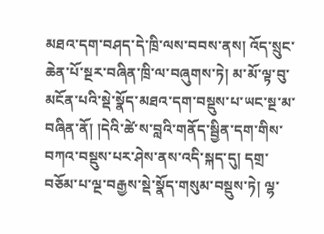མཐའ་དག་བཤད་དེ་ཁྲི་ལས་བབས་ནས། འོད་སྲུང་ཆེན་པོ་སྔར་བཞིན་ཁྲི་ལ་བཞུགས་ཏེ། མ་མོ་ལྟ་བུ་མངོན་པའི་སྡེ་སྣོད་མཐའ་དག་བསྡུས་པ་ཡང་སྔ་མ་བཞིན་ནོ། །དེའི་ཚེ་ས་བླའི་གནོད་སྦྱིན་དག་གིས་བཀའ་བསྡུས་པར་ཤེས་ནས་འདི་སྐད་དུ། དགྲ་བཅོམ་པ་ལྔ་བརྒྱས་སྡེ་སྣོད་གསུམ་བསྡུས་ཏེ། ལྷ་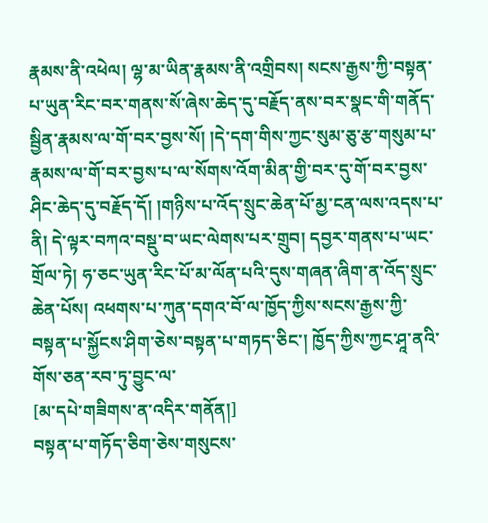རྣམས་ནི་འཕེལ། ལྷ་མ་ཡིན་རྣམས་ནི་འགྲིབས། སངས་རྒྱས་ཀྱི་བསྟན་པ་ཡུན་རིང་བར་གནས་སོ་ཞེས་ཆེད་དུ་བརྗོད་ནས་བར་སྣང་གི་གནོད་སྦྱིན་རྣམས་ལ་གོ་བར་བྱས་སོ། །དེ་དག་གིས་ཀྱང་སུམ་ཅུ་རྩ་གསུམ་པ་རྣམས་ལ་གོ་བར་བྱས་པ་ལ་སོགས་འོག་མིན་གྱི་བར་དུ་གོ་བར་བྱས་ཤིང་ཆེད་དུ་བརྗོད་དོ། །གཉིས་པ་འོད་སྲུང་ཆེན་པོ་མྱ་ངན་ལས་འདས་པ་ནི། དེ་ལྟར་བཀའ་བསྡུ་བ་ཡང་ལེགས་པར་གྲུབ། དབྱར་གནས་པ་ཡང་གྲོལ་ཏེ། ཧ་ཅང་ཡུན་རིང་པོ་མ་ལོན་པའི་དུས་གཞན་ཞིག་ན་འོད་སྲུང་ཆེན་པོས། འཕགས་པ་ཀུན་དགའ་བོ་ལ་ཁྱོད་ཀྱིས་སངས་རྒྱས་ཀྱི་བསྟན་པ་སྐྱོངས་ཤིག་ཅེས་བསྟན་པ་གཏད་ཅིང་། ཁྱོད་ཀྱིས་ཀྱང་ཤཱ་ནའི་གོས་ཅན་རབ་ཏུ་བྱུང་ལ་
[མ་དཔེ་གཟིགས་ན་འདིར་གནོན།]
བསྟན་པ་གཏོད་ཅིག་ཅེས་གསུངས་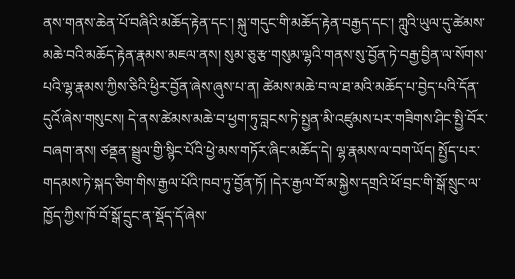ནས་གནས་ཆེན་པོ་བཞིའི་མཆོད་རྟེན་དང་། སྐུ་གདུང་གི་མཆོད་རྟེན་བརྒྱད་དང་། ཀླུའི་ཡུལ་དུ་ཚེམས་མཆེ་བའི་མཆོད་རྟེན་རྣམས་མཇལ་ནས། སུམ་ཅུ་རྩ་གསུམ་ལྷའི་གནས་སུ་བྱོན་ཏེ་བརྒྱ་བྱིན་ལ་སོགས་པའི་ལྷ་རྣམས་ཀྱིས་ཅིའི་ཕྱིར་བྱོན་ཞེས་ཞུས་པ་ན། ཚེམས་མཆེ་བ་ལ་ཐ་མའི་མཆོད་པ་བྱེད་པའི་དོན་དུའོ་ཞེས་གསུངས། དེ་ནས་ཚེམས་མཆེ་བ་ཕྱག་ཏུ་བླངས་ཏེ་སྤྱན་མི་འཛུམས་པར་གཟིགས་ཤིང་སྤྱི་བོར་བཞག་ནས། ཙནྡན་སྦྲུལ་གྱི་སྙིང་པོའི་ཕྱེ་མས་གཏོར་ཞིང་མཆོད་དེ། ལྷ་རྣམས་ལ་བག་ཡོད། སྤྱོད་པར་གདམས་ཏེ་སྐད་ཅིག་གིས་རྒྱལ་པོའི་ཁབ་ཏུ་བྱོན་ཏོ། །དེར་རྒྱལ་བོ་མ་སྐྱེས་དགྲའི་ཕོ་བྲང་གི་སྒོ་སྲུང་ལ་ཁྱོད་ཀྱིས་ཁོ་བོ་སྒོ་དྲུང་ན་སྡོད་དོ་ཞེས་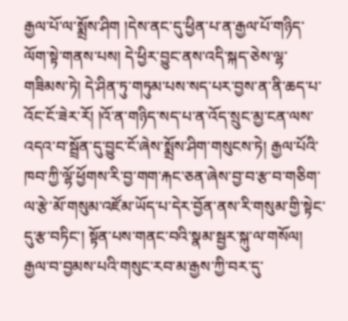རྒྱལ་པོ་ལ་སྨྲོས་ཤིག །དེས་ནང་དུ་ཕྱིན་པ་ན་རྒྱལ་པོ་གཉིད་ལོག་སྟེ་གནས་པས། དེ་ཕྱིར་བྱུང་ནས་འདི་སྐད་ཅེས་ལྷ་གཟིམས་ཏེ། དེ་ཤིན་ཏུ་གཏུམ་པས་སད་པར་བྱས་ན་ནི་ཆད་པ་འོང་ངོ་ཟེར་རོ། །འོ་ན་གཉིད་སད་པ་ན་འོད་སྲུང་མྱ་ངན་ལས་འདའ་བ་སྦྲོན་དུ་བྱུང་ངོ་ཞེས་སྨྲོས་ཤིག་གསུངས་ཏེ། རྒྱལ་པོའི་ཁབ་ཀྱི་ལྷོ་ཕྱོགས་རི་བྱ་གག་རྐང་ཅན་ཞེས་བྱ་བ་རྩ་བ་གཅིག་ལ་རྩེ་མོ་གསུམ་འཛོམ་ཡོད་པ་དེར་བྱོན་ནས་རི་གསུམ་གྱི་སྟེང་དུ་རྩ་བཏིང་། སྟོན་པས་གནང་བའི་སྣམ་སྦྱར་སྐུ་ལ་གསོལ། རྒྱལ་བ་བྱམས་པའི་གསུང་རབ་མ་རྒྱས་ཀྱི་བར་དུ་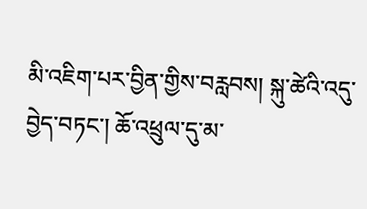མི་འཇིག་པར་བྱིན་གྱིས་བརླབས། སྐུ་ཚེའི་འདུ་བྱེད་བཏང་། ཆོ་འཕྲུལ་དུ་མ་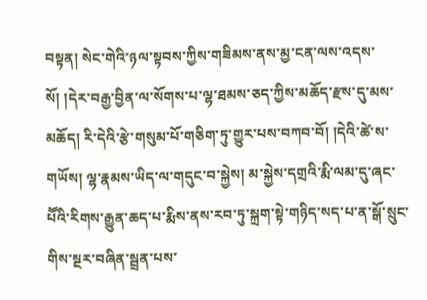བསྟན། སེང་གེའི་ཉལ་སྟབས་ཀྱིས་གཟིམས་ནས་མྱ་ངན་ལས་འདས་སོ། །དེར་བརྒྱ་བྱིན་ལ་སོགས་པ་ལྷ་ཐམས་ཅད་ཀྱིས་མཆོད་རྫས་དུ་མས་མཆོད། རི་དེའི་རྩེ་གསུམ་པོ་གཅིག་ཏུ་གྱུར་པས་བཀབ་བོ། །དེའི་ཚེ་ས་གཡོས། ལྷ་རྣམས་ཡིད་ལ་གདུང་བ་སྐྱེས། མ་སྐྱེས་དགྲའི་རྨི་ལམ་དུ་ཞང་པཽའི་རིགས་རྒྱུན་ཆད་པ་རྨིས་ནས་རབ་ཏུ་སྐྲག་སྟེ་གཉིད་སད་པ་ན་སྒོ་སྲུང་གིས་སྔར་བཞིན་སྦྲན་པས་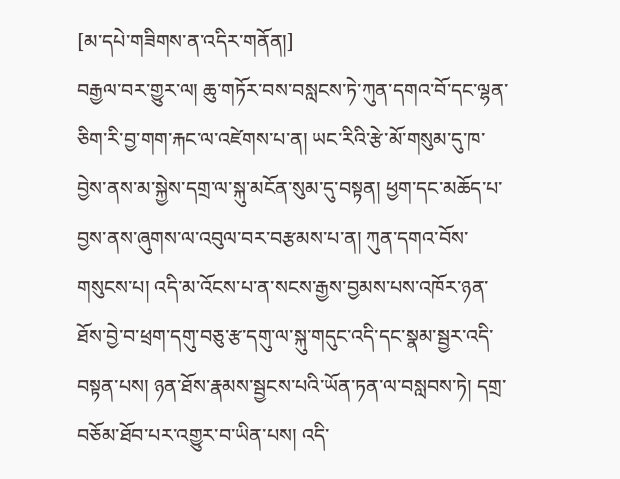[མ་དཔེ་གཟིགས་ན་འདིར་གནོན།]
བརྒྱལ་བར་གྱུར་ལ། ཆུ་གཏོར་བས་བསླངས་ཏེ་ཀུན་དགའ་བོ་དང་ལྷན་ཅིག་རི་བྱ་གག་རྐང་ལ་འཛེགས་པ་ན། ཡང་རིའི་རྩེ་མོ་གསུམ་དུ་ཁ་བྱེས་ནས་མ་སྐྱེས་དགྲ་ལ་སྐུ་མངོན་སུམ་དུ་བསྟན། ཕྱག་དང་མཆོད་པ་བྱས་ནས་ཞུགས་ལ་འབུལ་བར་བརྩམས་པ་ན། ཀུན་དགའ་བོས་གསུངས་པ། འདི་མ་འོངས་པ་ན་སངས་རྒྱས་བྱམས་པས་འཁོར་ཉན་ཐོས་བྱེ་བ་ཕྲག་དགུ་བཅུ་རྩ་དགུ་ལ་སྐུ་གདུང་འདི་དང་སྣམ་སྦྱར་འདི་བསྟན་པས། ཉན་ཐོས་རྣམས་སྦྱངས་པའི་ཡོན་ཏན་ལ་བསླབས་ཏེ། དགྲ་བཅོམ་ཐོབ་པར་འགྱུར་བ་ཡིན་པས། འདི་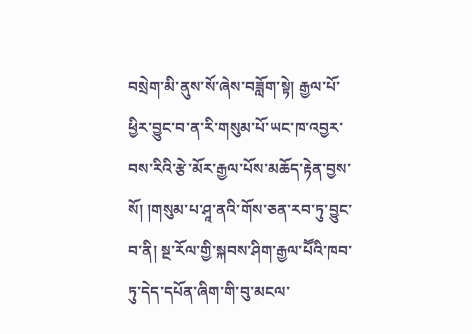བསྲེག་མི་ནུས་སོ་ཞེས་བཟློག་སྟེ། རྒྱལ་པོ་ཕྱིར་བྱུང་བ་ན་རི་གསུམ་པོ་ཡང་ཁ་འབྱར་བས་རིའི་རྩེ་མོར་རྒྱལ་པོས་མཆོད་རྟེན་བྱས་སོ། །གསུམ་པ་ཤཱ་ནའི་གོས་ཅན་རབ་ཏུ་བྱུང་བ་ནི། སྔ་རོལ་གྱི་སྐབས་ཤིག་རྒྱལ་པཽའི་ཁབ་ཏུ་དེད་དཔོན་ཞིག་གི་བུ་མངལ་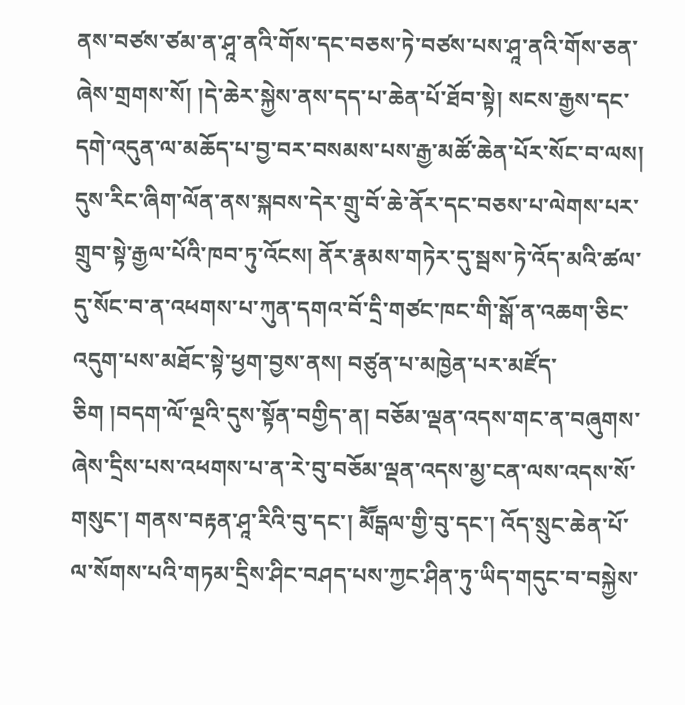ནས་བཙས་ཙམ་ན་ཤཱ་ནའི་གོས་དང་བཅས་ཏེ་བཙས་པས་ཤཱ་ནའི་གོས་ཅན་ཞེས་གྲགས་སོ། །དེ་ཆེར་སྐྱེས་ནས་དད་པ་ཆེན་པོ་ཐོབ་སྟེ། སངས་རྒྱས་དང་དགེ་འདུན་ལ་མཆོད་པ་བྱ་བར་བསམས་པས་རྒྱ་མཚོ་ཆེན་པོར་སོང་བ་ལས། དུས་རིང་ཞིག་ལོན་ནས་སྐབས་དེར་གྲུ་བོ་ཆེ་ནོར་དང་བཅས་པ་ལེགས་པར་གྲུབ་སྟེ་རྒྱལ་པོའི་ཁབ་ཏུ་འོངས། ནོར་རྣམས་གཏེར་དུ་སྦས་ཏེ་འོད་མའི་ཚལ་དུ་སོང་བ་ན་འཕགས་པ་ཀུན་དགའ་བོ་དྲི་གཙང་ཁང་གི་སྒོ་ན་འཆག་ཅིང་འདུག་པས་མཐོང་སྟེ་ཕྱག་བྱས་ནས། བཙུན་པ་མཁྱེན་པར་མཛོད་ཅིག །བདག་ལོ་ལྔའི་དུས་སྟོན་བགྱིད་ན། བཅོམ་ལྡན་འདས་གང་ན་བཞུགས་ཞེས་དྲིས་པས་འཕགས་པ་ན་རེ་བུ་བཅོམ་ལྡན་འདས་མྱ་ངན་ལས་འདས་སོ་གསུང་། གནས་བརྟན་ཤཱ་རིའི་བུ་དང་། མཽདྒལ་གྱི་བུ་དང་། འོད་སྲུང་ཆེན་པོ་ལ་སོགས་པའི་གཏམ་དྲིས་ཤིང་བཤད་པས་ཀྱང་ཤིན་ཏུ་ཡིད་གདུང་བ་བསྐྱེས་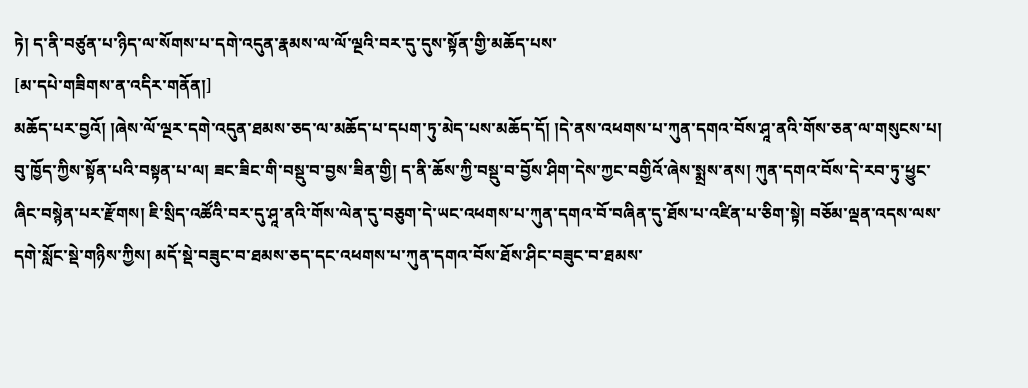ཏེ། ད་ནི་བཙུན་པ་ཉིད་ལ་སོགས་པ་དགེ་འདུན་རྣམས་ལ་ལོ་ལྔའི་བར་དུ་དུས་སྟོན་གྱི་མཆོད་པས་
[མ་དཔེ་གཟིགས་ན་འདིར་གནོན།]
མཆོད་པར་བྱའོ། །ཞེས་ལོ་ལྔར་དགེ་འདུན་ཐམས་ཅད་ལ་མཆོད་པ་དཔག་ཏུ་མེད་པས་མཆོད་དོ། །དེ་ནས་འཕགས་པ་ཀུན་དགའ་བོས་ཤཱ་ནའི་གོས་ཅན་ལ་གསུངས་པ། བུ་ཁྱོད་ཀྱིས་སྟོན་པའི་བསྟན་པ་ལ། ཟང་ཟིང་གི་བསྡུ་བ་བྱས་ཟིན་གྱི། ད་ནི་ཆོས་ཀྱི་བསྡུ་བ་བྱོས་ཤིག་དེས་ཀྱང་བགྱིའོ་ཞེས་སྨྲས་ནས། ཀུན་དགའ་བོས་དེ་རབ་ཏུ་ཕྱུང་ཞིང་བསྙེན་པར་རྫོགས། ཇི་སྲིད་འཚོའི་བར་དུ་ཤཱ་ནའི་གོས་ལེན་དུ་བཅུག་དེ་ཡང་འཕགས་པ་ཀུན་དགའ་བོ་བཞིན་དུ་ཐོས་པ་འཛིན་པ་ཅིག་སྟེ། བཅོམ་ལྡན་འདས་ལས་དགེ་སློང་སྡེ་གཉིས་ཀྱིས། མདོ་སྡེ་བཟུང་བ་ཐམས་ཅད་དང་འཕགས་པ་ཀུན་དགའ་བོས་ཐོས་ཤིང་བཟུང་བ་ཐམས་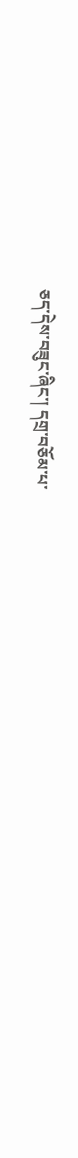ཅད་དེས་བཟུང་ཞིང་། དགྲ་བཅོམ་པ་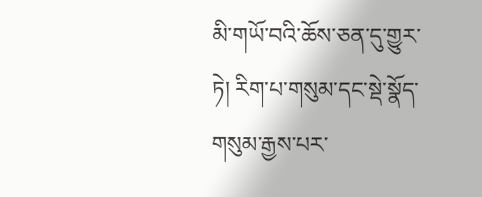མི་གཡོ་བའི་ཆོས་ཅན་དུ་གྱུར་ཏེ། རིག་པ་གསུམ་དང་སྡེ་སྣོད་གསུམ་རྒྱས་པར་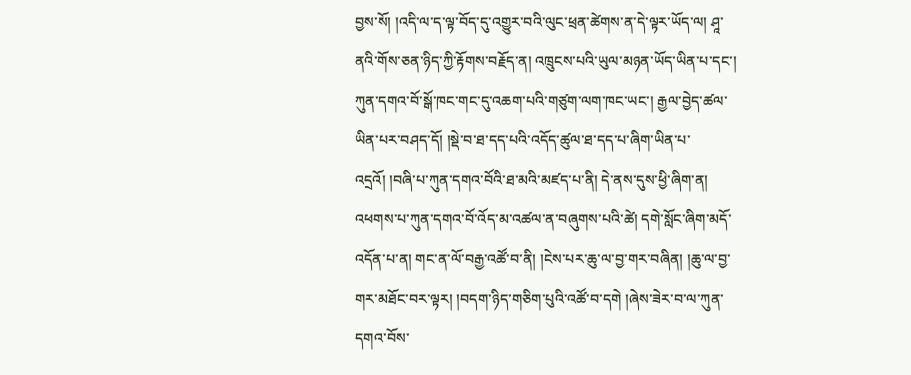བྱས་སོ། །འདི་ལ་ད་ལྟ་བོད་དུ་འགྱུར་བའི་ལུང་ཕྲན་ཚེགས་ན་དེ་ལྟར་ཡོད་ལ། ཤཱ་ནའི་གོས་ཅན་ཉིད་ཀྱི་རྟོགས་བརྗོད་ན། འཁྲུངས་པའི་ཡུལ་མཉན་ཡོད་ཡིན་པ་དང་། ཀུན་དགའ་བོ་སྒོ་ཁང་གང་དུ་འཆག་པའི་གཙུག་ལག་ཁང་ཡང་། རྒྱལ་བྱེད་ཚལ་ཡིན་པར་བཤད་དོ། །སྡེ་བ་ཐ་དད་པའི་འདོད་ཚུལ་ཐ་དད་པ་ཞིག་ཡིན་པ་འདྲའོ། །བཞི་པ་ཀུན་དགའ་བོའི་ཐ་མའི་མཛད་པ་ནི། དེ་ནས་དུས་ཕྱི་ཞིག་ན། འཕགས་པ་ཀུན་དགའ་བོ་འོད་མ་འཚལ་ན་བཞུགས་པའི་ཚེ། དགེ་སློང་ཞིག་མདོ་འདོན་པ་ན། གང་ན་ལོ་བརྒྱ་འཚོ་བ་ནི། །ངེས་པར་ཆུ་ལ་བྱ་གར་བཞིན། །ཆུ་ལ་བྱ་གར་མཐོང་བར་ལྟར། །བདག་ཉིད་གཅིག་པུའི་འཚོ་བ་དགེ །ཞེས་ཟེར་བ་ལ་ཀུན་དགའ་བོས་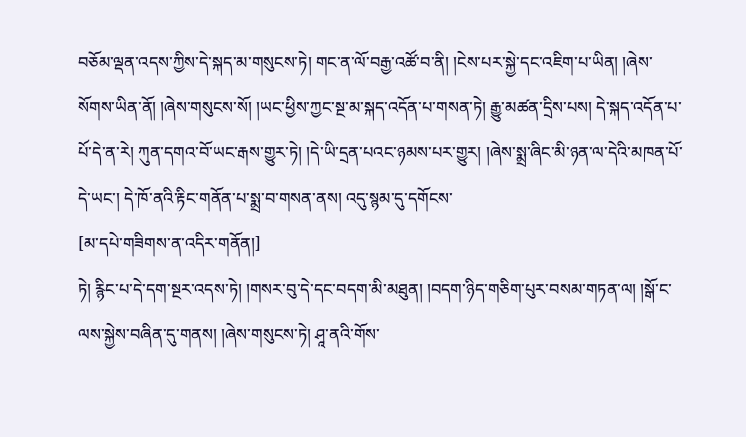བཅོམ་ལྡན་འདས་ཀྱིས་དེ་སྐད་མ་གསུངས་ཏེ། གང་ན་ལོ་བརྒྱ་འཚོ་བ་ནི། །ངེས་པར་སྐྱེ་དང་འཇིག་པ་ཡིན། །ཞེས་སོགས་ཡིན་ནོ། །ཞེས་གསུངས་སོ། །ཡང་ཕྱིས་ཀྱང་སྔ་མ་སྐད་འདོན་པ་གསན་ཏེ། རྒྱུ་མཚན་དྲིས་པས། དེ་སྐད་འདོན་པ་པོ་དེ་ན་རེ། ཀུན་དགའ་བོ་ཡང་རྒས་གྱུར་ཏེ། །དེ་ཡི་དྲན་པའང་ཉམས་པར་གྱུར། །ཞེས་སྨྲ་ཞིང་མི་ཉན་ལ་དེའི་མཁན་པོ་དེ་ཡང་། དེ་ཁོ་ནའི་རྟིང་གནོན་པ་སྨྲ་བ་གསན་ནས། འདུ་སྙམ་དུ་དགོངས་
[མ་དཔེ་གཟིགས་ན་འདིར་གནོན།]
ཏེ། རྙིང་པ་དེ་དག་སྔར་འདས་ཏེ། །གསར་བུ་དེ་དང་བདག་མི་མཐུན། །བདག་ཉིད་གཅིག་པུར་བསམ་གཏན་ལ། །སྒོ་ང་ལས་སྐྱེས་བཞིན་དུ་གནས། །ཞེས་གསུངས་ཏེ། ཤཱ་ནའི་གོས་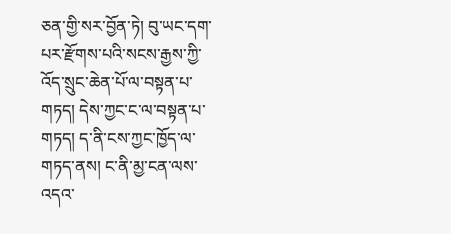ཅན་གྱི་སར་བྱོན་ཏེ། བུ་ཡང་དག་པར་རྫོགས་པའི་སངས་རྒྱས་ཀྱི་འོད་སྲུང་ཆེན་པོ་ལ་བསྟན་པ་གཏད། དེས་ཀྱང་ང་ལ་བསྟན་པ་གཏད། ད་ནི་ངས་ཀྱང་ཁྱོད་ལ་གཏད་ནས། ང་ནི་མྱ་ངན་ལས་འདའ་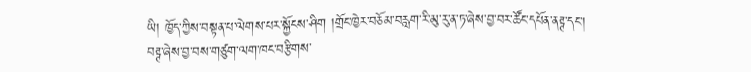ཡི། ཁྱོད་ཀྱིས་བསྟན་པ་ལེགས་པར་སྐྱོངས་ཤིག །གྲོང་ཁྱེར་བཅོམ་བརླག་རི་མུ་རུ་ན་ཏ་ཞེས་བྱ་བར་ཚོང་དཔོན་ནཊྚ་དང་། བཊྚ་ཞེས་བྱ་བས་གཙུག་ལག་ཁང་བརྩིགས་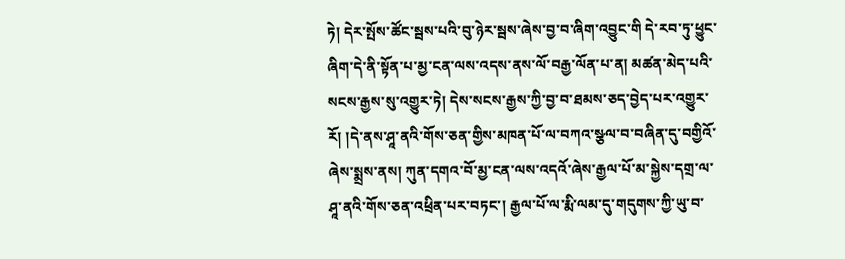ཏེ། དེར་སྤོས་ཚོང་སྦས་པའི་བུ་ཉེར་སྦས་ཞེས་བྱ་བ་ཞིག་འབྱུང་གི དེ་རབ་ཏུ་ཕྱུང་ཞིག་དེ་ནི་སྟོན་པ་མྱ་ངན་ལས་འདས་ནས་ལོ་བརྒྱ་ལོན་པ་ན། མཚན་མེད་པའི་སངས་རྒྱས་སུ་འགྱུར་ཏེ། དེས་སངས་རྒྱས་ཀྱི་བྱ་བ་ཐམས་ཅད་བྱེད་པར་འགྱུར་རོ། །དེ་ནས་ཤཱ་ནའི་གོས་ཅན་གྱིས་མཁན་པོ་ལ་བཀའ་སྩལ་བ་བཞིན་དུ་བགྱིའོ་ཞེས་སྨྲས་ནས། ཀུན་དགའ་བོ་མྱ་ངན་ལས་འདའོ་ཞེས་རྒྱལ་པོ་མ་སྐྱེས་དགྲ་ལ་ཤཱ་ནའི་གོས་ཅན་འཕྲིན་པར་བཏང་། རྒྱལ་པོ་ལ་རྨི་ལམ་དུ་གདུགས་ཀྱི་ཡུ་བ་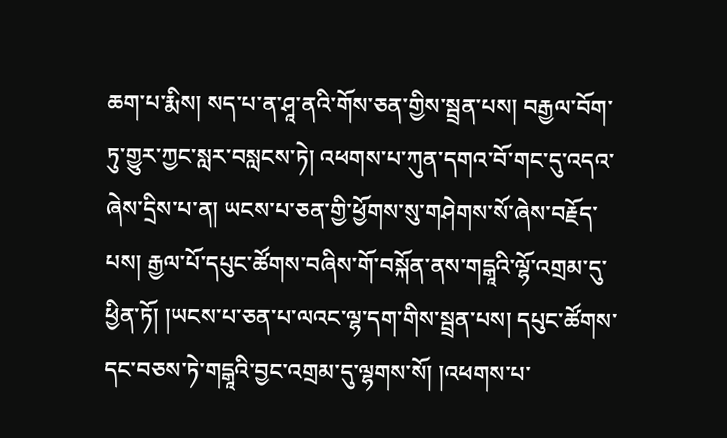ཆག་པ་རྨིས། སད་པ་ན་ཤཱ་ནའི་གོས་ཅན་གྱིས་སྦྲན་པས། བརྒྱལ་བོག་ཏུ་གྱུར་ཀྱང་སླར་བསླངས་ཏེ། འཕགས་པ་ཀུན་དགའ་བོ་གང་དུ་འདའ་ཞེས་དྲིས་པ་ན། ཡངས་པ་ཅན་གྱི་ཕྱོགས་སུ་གཤེགས་སོ་ཞེས་བརྗོད་པས། རྒྱལ་པོ་དཔུང་ཚོགས་བཞིས་གོ་བསྐོན་ནས་གདྒཱའི་ལྷོ་འགྲམ་དུ་ཕྱིན་ཏོ། །ཡངས་པ་ཅན་པ་ལའང་ལྷ་དག་གིས་སྦྲན་པས། དཔུང་ཚོགས་དང་བཅས་ཏེ་གདྒཱའི་བྱང་འགྲམ་དུ་ལྷགས་སོ། །འཕགས་པ་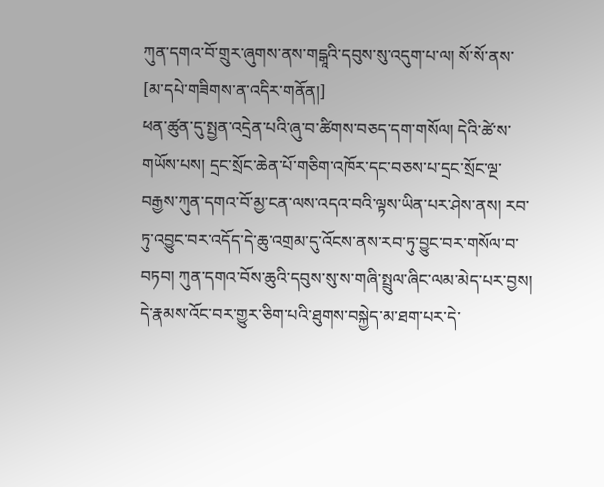ཀུན་དགའ་བོ་གྲུར་ཞུགས་ནས་གདྒཱའི་དབུས་སུ་འདུག་པ་ལ། སོ་སོ་ནས་
[མ་དཔེ་གཟིགས་ན་འདིར་གནོན།]
ཕན་ཚུན་དུ་སྤྱན་འདྲེན་པའི་ཞུ་བ་ཚིགས་བཅད་དག་གསོལ། དེའི་ཚེ་ས་གཡོས་པས། དྲང་སྲོང་ཆེན་པོ་གཅིག་འཁོར་དང་བཅས་པ་དྲང་སྲོང་ལྔ་བརྒྱས་ཀུན་དགའ་བོ་མྱ་ངན་ལས་འདའ་བའི་ལྟས་ཡིན་པར་ཤེས་ནས། རབ་ཏུ་འབྱུང་བར་འདོད་དེ་ཆུ་འགྲམ་དུ་འོངས་ནས་རབ་ཏུ་བྱུང་བར་གསོལ་བ་བཏབ། ཀུན་དགའ་བོས་ཆུའི་དབུས་སུ་ས་གཞི་སྤྲུལ་ཞིང་ལམ་མེད་པར་བྱས། དེ་རྣམས་འོང་བར་གྱུར་ཅིག་པའི་ཐུགས་བསྐྱེད་མ་ཐག་པར་དེ་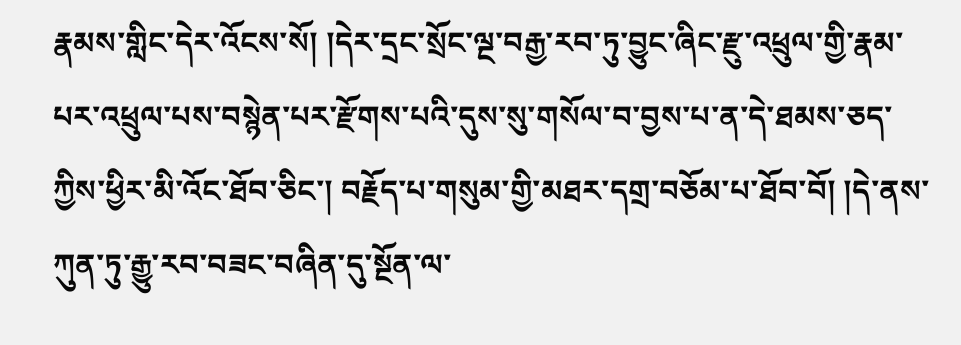རྣམས་གླིང་དེར་འོངས་སོ། །དེར་དྲང་སྲོང་ལྔ་བརྒྱ་རབ་ཏུ་བྱུང་ཞིང་རྫུ་འཕྲུལ་གྱི་རྣམ་པར་འཕྲུལ་པས་བསྙེན་པར་རྫོགས་པའི་དུས་སུ་གསོལ་བ་བྱས་པ་ན་དེ་ཐམས་ཅད་ཀྱིས་ཕྱིར་མི་འོང་ཐོབ་ཅིང་། བརྗོད་པ་གསུམ་གྱི་མཐར་དགྲ་བཅོམ་པ་ཐོབ་བོ། །དེ་ནས་ཀུན་ཏུ་རྒྱུ་རབ་བཟང་བཞིན་དུ་སྔོན་ལ་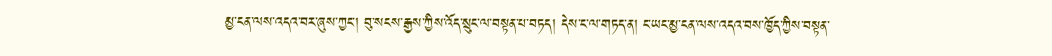མྱ་ངན་ལས་འདའ་བར་ཞུས་ཀྱང་། བུ་སངས་རྒྱས་ཀྱིས་འོད་སྲུང་ལ་བསྟན་པ་བཏད། དེས་ང་ལ་གཏད་ན། ང་ཡང་མྱ་ངན་ལས་འདའ་བས་ཁྱོད་ཀྱིས་བསྟན་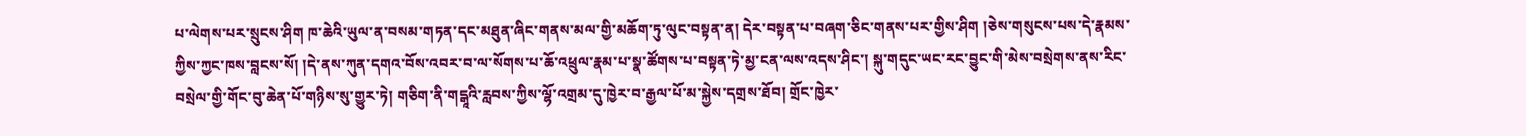པ་ལེགས་པར་སྲུངས་ཤིག ཁ་ཆེའི་ཡུལ་ན་བསམ་གཏན་དང་མཐུན་ཞིང་གནས་མལ་གྱི་མཆོག་ཏུ་ལུང་བསྟན་ན། དེར་བསྟན་པ་བཞག་ཅིང་གནས་པར་གྱིས་ཤིག །ཅེས་གསུངས་པས་དེ་རྣམས་ཀྱིས་ཀྱང་ཁས་བླངས་སོ། །དེ་ནས་ཀུན་དགའ་བོས་འབར་བ་ལ་སོགས་པ་ཆོ་འཕྲུལ་རྣམ་པ་སྣ་ཚོགས་པ་བསྟན་ཏེ་མྱ་ངན་ལས་འདས་ཤིང་། སྐུ་གདུང་ཡང་རང་བྱུང་གི་མེས་བསྲེགས་ནས་རིང་བསྲེལ་གྱི་གོང་བུ་ཆེན་པོ་གཉིས་སུ་གྱུར་ཏེ། གཅིག་ནི་གདྒཱའི་རླབས་ཀྱིས་ལྷོ་འགྲམ་དུ་ཁྱེར་བ་རྒྱལ་པོ་མ་སྐྱེས་དགྲས་ཐོབ། གྲོང་ཁྱེར་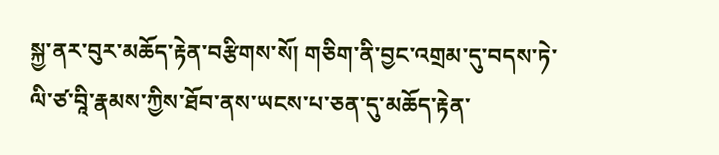སྐྱ་ནར་བུར་མཆོད་རྟེན་བརྩིགས་སོ། གཅིག་ནི་བྱང་འགྲམ་དུ་བདས་ཏེ་ལི་ཙ་བཱི་རྣམས་ཀྱིས་ཐོབ་ནས་ཡངས་པ་ཅན་དུ་མཆོད་རྟེན་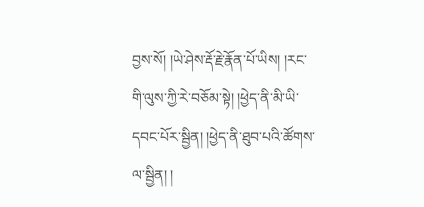བྱས་སོ། །ཡེ་ཤེས་རྡོ་རྗེ་རྣོན་པོ་ཡིས། །རང་གི་ལུས་ཀྱི་རེ་བཅོམ་སྟེ། །ཕྱེད་ནི་མི་ཡི་དབང་པོར་སྦྱིན། །ཕྱེད་ནི་ཐུབ་པའི་ཚོགས་ལ་སྦྱིན། །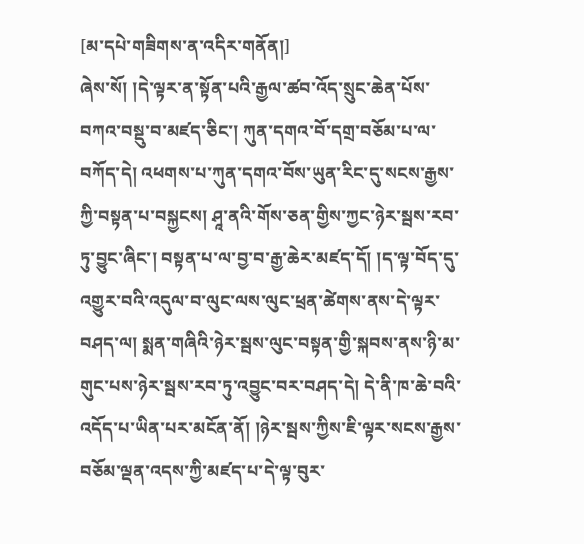[མ་དཔེ་གཟིགས་ན་འདིར་གནོན།]
ཞེས་སོ། །དེ་ལྟར་ན་སྟོན་པའི་རྒྱལ་ཚབ་འོད་སྲུང་ཆེན་པོས་བཀའ་བསྡུ་བ་མཛད་ཅིང་། ཀུན་དགའ་བོ་དགྲ་བཅོམ་པ་ལ་བཀོད་དེ། འཕགས་པ་ཀུན་དགའ་བོས་ཡུན་རིང་དུ་སངས་རྒྱས་ཀྱི་བསྟན་པ་བསྐྱངས། ཤཱ་ནའི་གོས་ཅན་གྱིས་ཀྱང་ཉེར་སྦས་རབ་ཏུ་བྱུང་ཞིང་། བསྟན་པ་ལ་བྱ་བ་རྒྱ་ཆེར་མཛད་དོ། །ད་ལྟ་བོད་དུ་འགྱུར་བའི་འདུལ་བ་ལུང་ལས་ལུང་ཕྲན་ཚེགས་ནས་དེ་ལྟར་བཤད་ལ། སྨན་གཞིའི་ཉེར་སྦས་ལུང་བསྟན་གྱི་སྐབས་ནས་ཉི་མ་གུང་པས་ཉེར་སྦས་རབ་ཏུ་འབྱུང་བར་བཤད་དེ། དེ་ནི་ཁ་ཆེ་བའི་འདོད་པ་ཡིན་པར་མངོན་ནོ། །ཉེར་སྦས་ཀྱིས་ཇི་ལྟར་སངས་རྒྱས་བཅོམ་ལྡན་འདས་ཀྱི་མཛད་པ་དེ་ལྟ་བུར་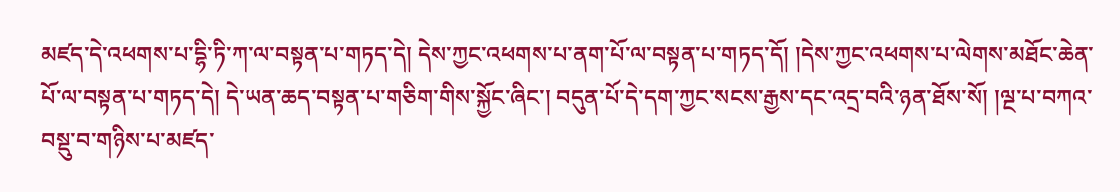མཛད་དེ་འཕགས་པ་དྷི་ཏི་ཀ་ལ་བསྟན་པ་གཏད་དེ། དེས་ཀྱང་འཕགས་པ་ནག་པོ་ལ་བསྟན་པ་གཏད་དོ། །དེས་ཀྱང་འཕགས་པ་ལེགས་མཐོང་ཆེན་པོ་ལ་བསྟན་པ་གཏད་དེ། དེ་ཡན་ཆད་བསྟན་པ་གཅིག་གིས་སྐྱོང་ཞིང་། བདུན་པོ་དེ་དག་ཀྱང་སངས་རྒྱས་དང་འདྲ་བའི་ཉན་ཐོས་སོ། །ལྔ་པ་བཀའ་བསྡུ་བ་གཉིས་པ་མཛད་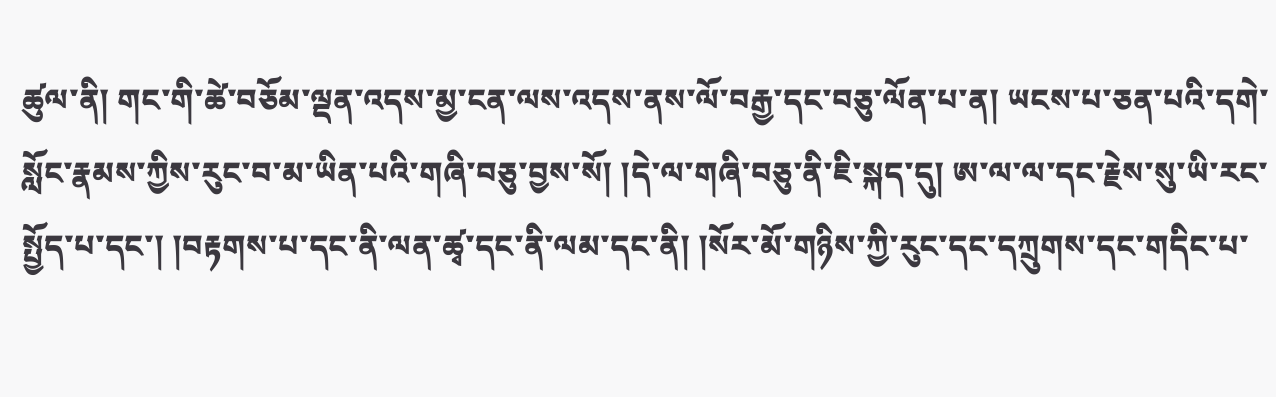ཚུལ་ནི། གང་གི་ཚེ་བཅོམ་ལྡན་འདས་མྱ་ངན་ལས་འདས་ནས་ལོ་བརྒྱ་དང་བཅུ་ལོན་པ་ན། ཡངས་པ་ཅན་པའི་དགེ་སློང་རྣམས་ཀྱིས་རུང་བ་མ་ཡིན་པའི་གཞི་བཅུ་བྱས་སོ། །དེ་ལ་གཞི་བཅུ་ནི་ཇི་སྐད་དུ། ཨ་ལ་ལ་དང་རྗེས་སུ་ཡི་རང་སྤྱོད་པ་དང་། །བརྟགས་པ་དང་ནི་ལན་ཚྭ་དང་ནི་ལམ་དང་ནི། །སོར་མོ་གཉིས་ཀྱི་རུང་དང་དཀྲུགས་དང་གདིང་པ་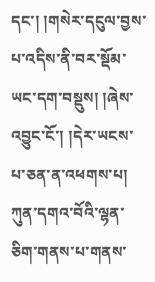དང་། །གསེར་དངུལ་བྱས་པ་འདིས་ནི་བར་སྡོམ་ཡང་དག་བསྡུས། །ཞེས་འབྱུང་ངོ་། །དེར་ཡངས་པ་ཅན་ན་འཕགས་པ། ཀུན་དགའ་བོའི་ལྷན་ཅིག་གནས་པ་གནས་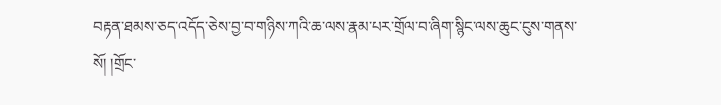བརྟན་ཐམས་ཅད་འདོད་ཅེས་བྱ་བ་གཉིས་ཀའི་ཆ་ལས་རྣམ་པར་གྲོལ་བ་ཞིག་སྙིང་ལས་ཆུང་ངུས་གནས་སོ། །གྲོང་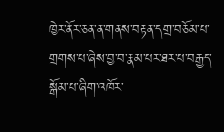ཁྱེར་ནོར་ཅན་ན་གནས་བརྟན་དགྲ་བཅོམ་པ་གྲགས་པ་ཞེས་བྱ་བ་རྣམ་པར་ཐར་པ་བརྒྱད་སྒོམ་པ་ཞིག་འཁོར་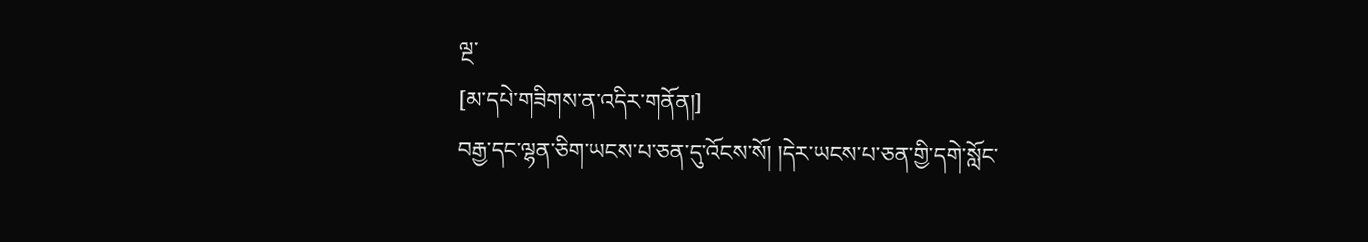ལྔ་
[མ་དཔེ་གཟིགས་ན་འདིར་གནོན།]
བརྒྱ་དང་ལྷན་ཅིག་ཡངས་པ་ཅན་དུ་འོངས་སོ། །དེར་ཡངས་པ་ཅན་གྱི་དགེ་སློང་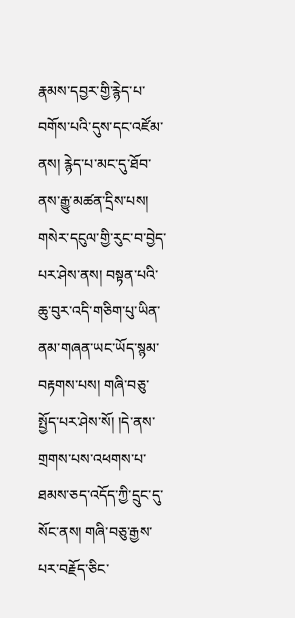རྣམས་དབྱར་གྱི་རྙེད་པ་བགོས་པའི་དུས་དང་འཛོམ་ནས། རྙེད་པ་མང་དུ་ཐོབ་ནས་རྒྱུ་མཚན་དྲིས་པས། གསེར་དངུལ་གྱི་རུང་བ་བྱེད་པར་ཤེས་ནས། བསྟན་པའི་ཆུ་བུར་འདི་གཅིག་པུ་ཡིན་ནམ་གཞན་ཡང་ཡོད་སྙམ་བརྟགས་པས། གཞི་བཅུ་སྤྱོད་པར་ཤེས་སོ། །དེ་ནས་གྲགས་པས་འཕགས་པ་ཐམས་ཅད་འདོད་ཀྱི་དྲུང་དུ་སོང་ནས། གཞི་བཅུ་རྒྱས་པར་བརྗོད་ཅིང་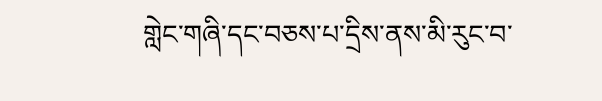གླེང་གཞི་དང་བཅས་པ་དྲིས་ནས་མི་རུང་བ་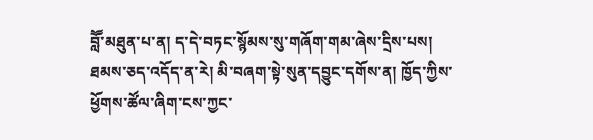བླཽ་མཐུན་པ་ན། ད་དེ་བཏང་སྙོམས་སུ་གཞོག་གམ་ཞེས་དྲིས་པས། ཐམས་ཅད་འདོད་ན་རེ། མི་བཞག་སྟེ་སུན་དབྱུང་དགོས་ན། ཁྱོད་ཀྱིས་ཕྱོགས་ཚོལ་ཞིག་ངས་ཀྱང་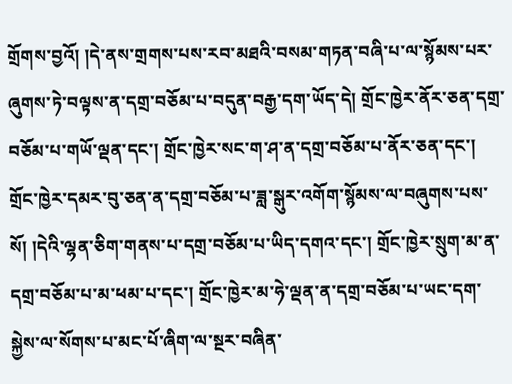གྲོགས་བྱའོ། །དེ་ནས་གྲགས་པས་རབ་མཐའི་བསམ་གཏན་བཞི་པ་ལ་སྙོམས་པར་ཞུགས་ཏེ་བལྟས་ན་དགྲ་བཅོམ་པ་བདུན་བརྒྱ་དག་ཡོད་དེ། གྲོང་ཁྱེར་ནོར་ཅན་དགྲ་བཅོམ་པ་གཡོ་ལྡན་དང་། གྲོང་ཁྱེར་སང་ག་ཤ་ན་དགྲ་བཅོམ་པ་ནོར་ཅན་དང་། གྲོང་ཁྱེར་དམར་བུ་ཅན་ན་དགྲ་བཅོམ་པ་ཟླ་སྒུར་འགོག་སྙོམས་ལ་བཞུགས་པས་སོ། །དེའི་ལྷན་ཅིག་གནས་པ་དགྲ་བཅོམ་པ་ཡིད་དགའ་དང་། གྲོང་ཁྱེར་སྲུག་མ་ན་དགྲ་བཅོམ་པ་མ་ཕམ་པ་དང་། གྲོང་ཁྱེར་མ་ཧེ་ལྡན་ན་དགྲ་བཅོམ་པ་ཡང་དག་སྐྱེས་ལ་སོགས་པ་མང་པོ་ཞིག་ལ་སྔར་བཞིན་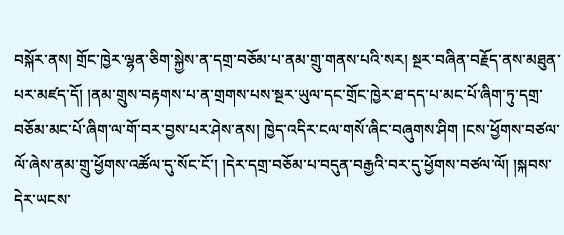བསྐོར་ནས། གྲོང་ཁྱེར་ལྷན་ཅིག་སྐྱེས་ན་དགྲ་བཅོམ་པ་ནམ་གྲུ་གནས་པའི་སར། སྔར་བཞིན་བརྗོད་ནས་མཐུན་པར་མཛད་དོ། །ནམ་གྲུས་བརྟགས་པ་ན་གྲགས་པས་སྔར་ཡུལ་དང་གྲོང་ཁྱེར་ཐ་དད་པ་མང་པོ་ཞིག་ཏུ་དགྲ་བཅོམ་མང་པོ་ཞིག་ལ་གོ་བར་བྱས་པར་ཤེས་ནས། ཁྱེད་འདིར་ངལ་གསོ་ཞིང་བཞུགས་ཤིག །ངས་ཕྱོགས་བཙལ་ལོ་ཞེས་ནམ་གྲུ་ཕྱོགས་འཚོལ་དུ་སོང་ངོ་། །དེར་དགྲ་བཅོམ་པ་བདུན་བརྒྱའི་བར་དུ་ཕྱོགས་བཙལ་ལོ། །སྐབས་དེར་ཡངས་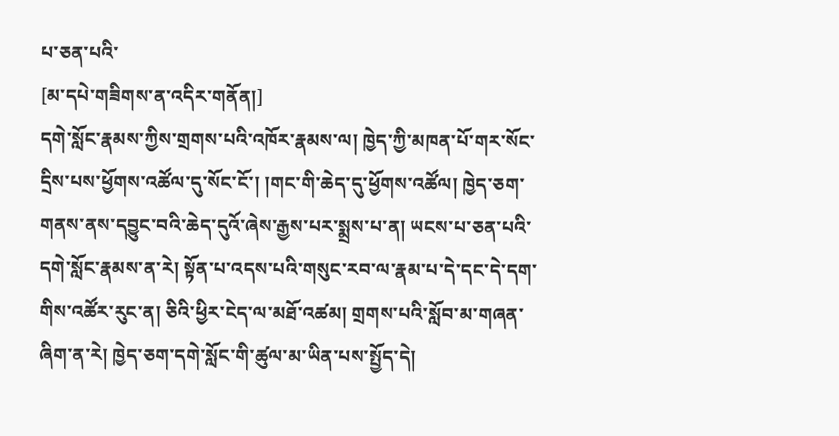པ་ཅན་པའི་
[མ་དཔེ་གཟིགས་ན་འདིར་གནོན།]
དགེ་སློང་རྣམས་ཀྱིས་གྲགས་པའི་འཁོར་རྣམས་ལ། ཁྱེད་ཀྱི་མཁན་པོ་གར་སོང་དྲིས་པས་ཕྱོགས་འཚོལ་དུ་སོང་ངོ་། །གང་གི་ཆེད་དུ་ཕྱོགས་འཚོལ། ཁྱེད་ཅག་གནས་ནས་དབྱུང་བའི་ཆེད་དུའོ་ཞེས་རྒྱས་པར་སྨྲས་པ་ན། ཡངས་པ་ཅན་པའི་དགེ་སློང་རྣམས་ན་རེ། སྟོན་པ་འདས་པའི་གསུང་རབ་ལ་རྣམ་པ་དེ་དང་དེ་དག་གིས་འཚོར་རུང་ན། ཅིའི་ཕྱིར་ངེད་ལ་མཐོ་འཚམ། གྲགས་པའི་སློབ་མ་གཞན་ཞིག་ན་རེ། ཁྱེད་ཅག་དགེ་སློང་གི་ཚུལ་མ་ཡིན་པས་སྤྱོད་དེ།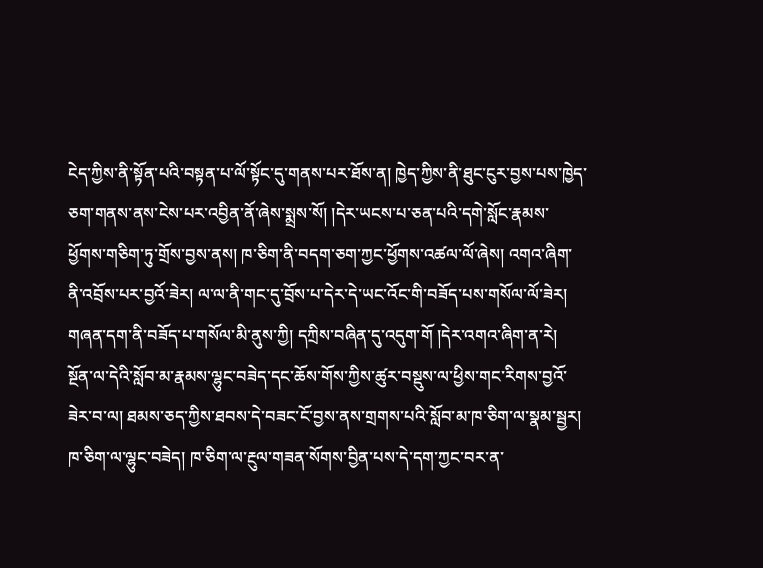ངེད་ཀྱིས་ནི་སྟོན་པའི་བསྟན་པ་ལོ་སྟོང་དུ་གནས་པར་ཐོས་ན། ཁྱེད་ཀྱིས་ནི་ཐུང་ངུར་བྱས་པས་ཁྱེད་ཅག་གནས་ནས་ངེས་པར་འབྱིན་ནོ་ཞེས་སྨྲས་སོ། །དེར་ཡངས་པ་ཅན་པའི་དགེ་སློང་རྣམས་ཕྱོགས་གཅིག་ཏུ་གྲོས་བྱས་ནས། ཁ་ཅིག་ནི་བདག་ཅག་ཀྱང་ཕྱོགས་འཚལ་ལོ་ཞེས། འགའ་ཞིག་ནི་འབྲོས་པར་བྱའོ་ཟེར། ལ་ལ་ནི་གང་དུ་བྲོས་པ་དེར་དེ་ཡང་འོང་གི་བཟོད་པས་གསོལ་ལོ་ཟེར། གཞན་དག་ནི་བཟོད་པ་གསོལ་མི་ནུས་ཀྱི། དཀྲིས་བཞིན་དུ་འདུག་གོ །དེར་འགའ་ཞིག་ན་རེ། སྔོན་ལ་དེའི་སློབ་མ་རྣམས་ལྷུང་བཟེད་དང་ཆོས་གོས་ཀྱིས་ཚུར་བསྡུས་ལ་ཕྱིས་གང་རིགས་བྱའོ་ཟེར་བ་ལ། ཐམས་ཅད་ཀྱིས་ཐབས་དེ་བཟང་ངོ་བྱས་ནས་གྲགས་པའི་སློབ་མ་ཁ་ཅིག་ལ་སྣམ་སྦྱར། ཁ་ཅིག་ལ་ལྷུང་བཟེད། ཁ་ཅིག་ལ་རྔུལ་གཟན་སོགས་བྱིན་པས་དེ་དག་ཀྱང་བར་ན་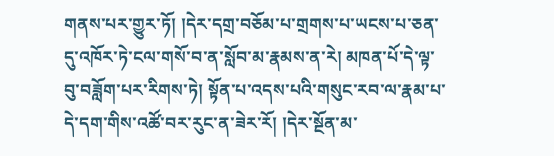གནས་པར་གྱུར་ཏོ། །དེར་དགྲ་བཅོམ་པ་གྲགས་པ་ཡངས་པ་ཅན་དུ་འཁོར་ཏེ་ངལ་གསོ་བ་ན་སློབ་མ་རྣམས་ན་རེ། མཁན་པོ་དེ་ལྟ་བུ་བཟློག་པར་རིགས་ཏེ། སྟོན་པ་འདས་པའི་གསུང་རབ་ལ་རྣམ་པ་དེ་དག་གིས་འཚོ་བར་རུང་ན་ཟེར་རོ། །དེར་སྔོན་མ་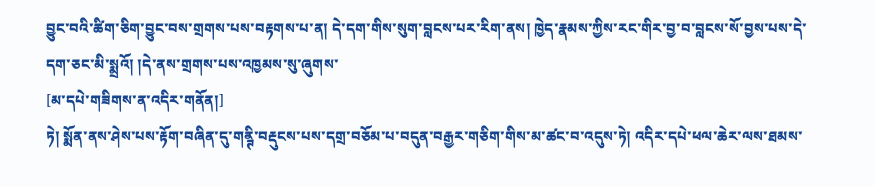བྱུང་བའི་ཚིག་ཅིག་བྱུང་བས་གྲགས་པས་བརྟགས་པ་ན། དེ་དག་གིས་སུག་བླངས་པར་རིག་ནས། ཁྱེད་རྣམས་ཀྱིས་རང་གིར་བྱ་བ་བླངས་སོ་བྱས་པས་དེ་དག་ཅང་མི་སྨྲའོ། །དེ་ནས་གྲགས་པས་འཁྱམས་སུ་ཞུགས་
[མ་དཔེ་གཟིགས་ན་འདིར་གནོན།]
ཏེ། སྨོན་ནས་ཤེས་པས་རྟོག་བཞིན་དུ་གནྚི་བརྡུངས་པས་དགྲ་བཅོམ་པ་བདུན་བརྒྱར་གཅིག་གིས་མ་ཚང་བ་འདུས་ཏེ། འདིར་དཔེ་ཕལ་ཆེར་ལས་ཐམས་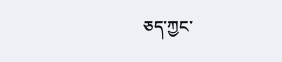ཅད་ཀྱང་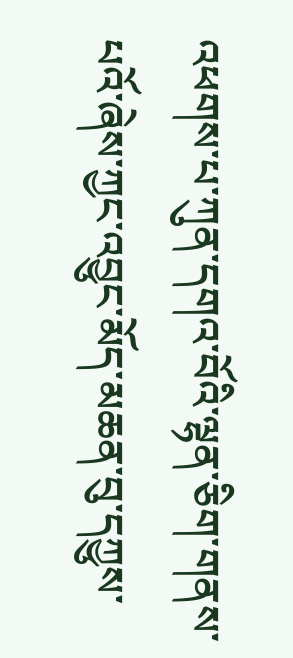འཕགས་པ་ཀུན་དགའ་བོའི་ལྷན་ཅིག་གནས་པའོ་ཞེས་ཀྱང་འབྱུང་མོད་མཆན་བུ་དཀྱུས་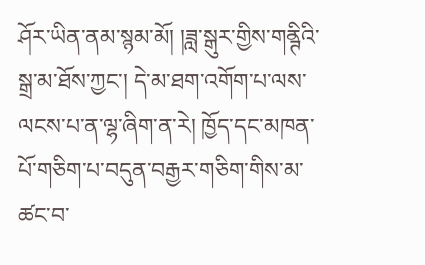ཤོར་ཡིན་ནམ་སྙམ་མོ། །ཟླ་སྒུར་གྱིས་གནྚིའི་སྒྲ་མ་ཐོས་ཀྱང་། དེ་མ་ཐག་འགོག་པ་ལས་ལངས་པ་ན་ལྷ་ཞིག་ན་རེ། ཁྱོད་དང་མཁན་པོ་གཅིག་པ་བདུན་བརྒྱར་གཅིག་གིས་མ་ཚང་བ་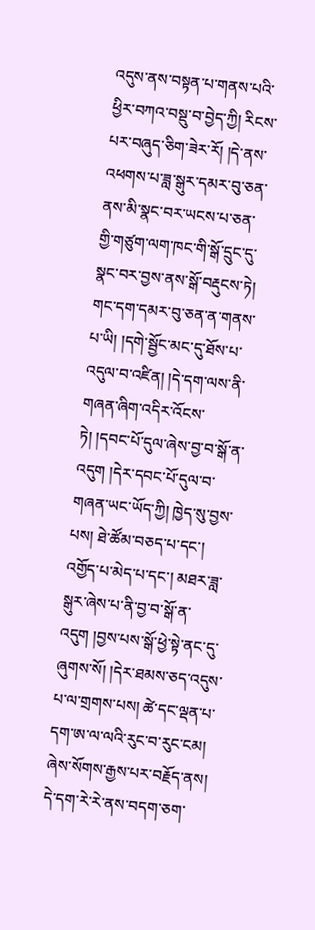འདུས་ནས་བསྟན་པ་གནས་པའི་ཕྱིར་བཀའ་བསྡུ་བ་བྱེད་ཀྱི། རིངས་པར་བཞུད་ཅིག་ཟེར་རོ། །དེ་ནས་འཕགས་པ་ཟླ་སྒུར་དམར་བུ་ཅན་ནས་མི་སྣང་བར་ཡངས་པ་ཅན་གྱི་གཙུག་ལག་ཁང་གི་སྒོ་དྲུང་དུ་སྣང་བར་བྱས་ནས་སྒོ་བརྡུངས་ཏེ། གང་དག་དམར་བུ་ཅན་ན་གནས་པ་ཡི། །དགེ་སྦྱོང་མང་དུ་ཐོས་པ་འདུལ་བ་འཛིན། །དེ་དག་ལས་ནི་གཞན་ཞིག་འདིར་འོངས་ཏེ། །དབང་པོ་དུལ་ཞེས་བྱ་བ་སྒོ་ན་འདུག །དེར་དབང་པོ་དུལ་བ་གཞན་ཡང་ཡོད་ཀྱི། ཁྱེད་སུ་བྱས་པས། ཐེ་ཚོམ་བཅད་པ་དང་། འགྱོད་པ་མེད་པ་དང་། མཐར་ཟླ་སྒུར་ཞེས་པ་ནི་བྱ་བ་སྒོ་ན་འདུག །བྱས་པས་སྒོ་ཕྱེ་སྟེ་ནང་དུ་ཞུགས་སོ། །དེར་ཐམས་ཅད་འདུས་པ་ལ་གྲགས་པས། ཚེ་དང་ལྡན་པ་དག་ཨ་ལ་ལའི་རུང་བ་རུང་ངམ། ཞེས་སོགས་རྒྱས་པར་བརྗོད་ནས། དེ་དག་རེ་རེ་ནས་བདག་ཅག་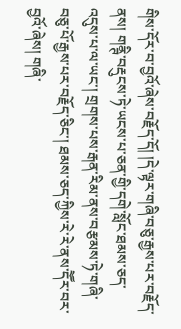གིས་དོར་བ་བྱའོ་ཞེས་བརྗོད་དོ། །དེ་ལྟར་གཞི་བཅུ་རྒྱས་པར་བརྗོད་ནས། གནྚི་བརྡུངས་ཏེ་ཡངས་པ་ཅན་གྱི་དགེ་སློང་ཐམས་ཅད་འདུས་པ་ལ་ཡང་། གྲགས་པས་རྒན་རིམ་ནས་བརྩམས་ཏེ་གཞི་བཅུ་པོ་རྒྱས་པར་བརྗོད་ཅིང་། ཐམས་ཅད་ཀྱིས་རེ་རེ་ནས་དཽར་བར་བྱའོ་ཞེས། གཞི་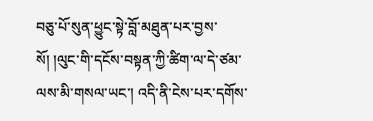བཅུ་པོ་སུན་ཕྱུང་སྟེ་བློ་མཐུན་པར་བྱས་སོ། །ལུང་གི་དངོས་བསྟན་ཀྱི་ཚིག་ལ་དེ་ཙམ་ལས་མི་གསལ་ཡང་། འདི་ནི་ངེས་པར་དགོས་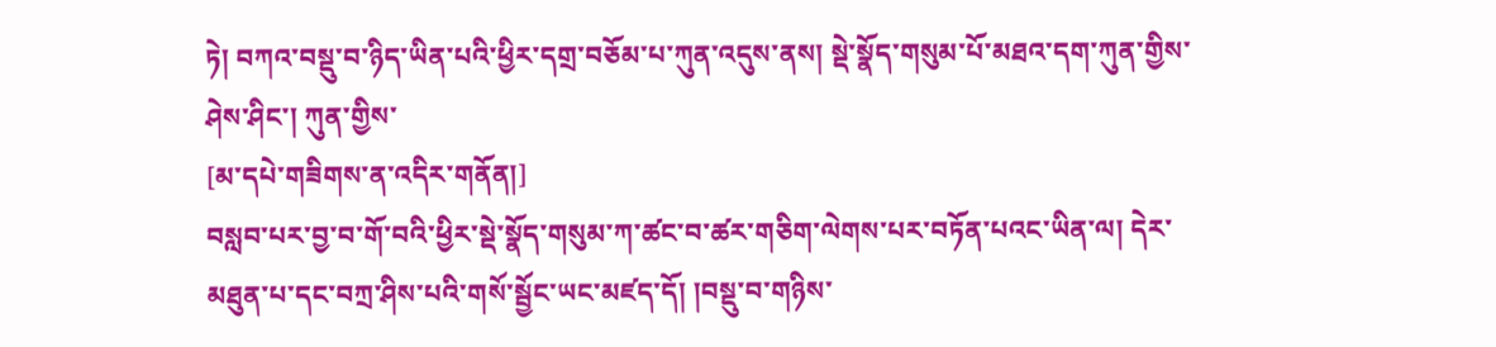ཏེ། བཀའ་བསྡུ་བ་ཉིད་ཡིན་པའི་ཕྱིར་དགྲ་བཅོམ་པ་ཀུན་འདུས་ནས། སྡེ་སྣོད་གསུམ་པོ་མཐའ་དག་ཀུན་གྱིས་ཤེས་ཤིང་། ཀུན་གྱིས་
[མ་དཔེ་གཟིགས་ན་འདིར་གནོན།]
བསླབ་པར་བྱ་བ་གོ་བའི་ཕྱིར་སྡེ་སྣོད་གསུམ་ཀ་ཚང་བ་ཚར་གཅིག་ལེགས་པར་བཏོན་པའང་ཡིན་ལ། དེར་མཐུན་པ་དང་བཀྲ་ཤིས་པའི་གསོ་སྦྱོང་ཡང་མཛད་དོ། །བསྡུ་བ་གཉིས་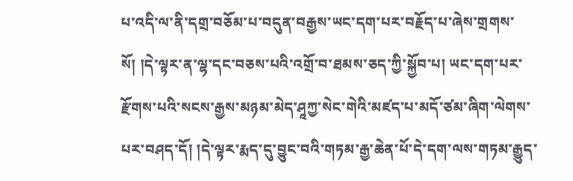པ་འདི་ལ་ནི་དགྲ་བཅོམ་པ་བདུན་བརྒྱས་ཡང་དག་པར་བརྗོད་པ་ཞེས་གྲགས་སོ། །དེ་ལྟར་ན་ལྷ་དང་བཅས་པའི་འགྲོ་བ་ཐམས་ཅད་ཀྱི་སྐྱོབ་པ། ཡང་དག་པར་རྫོགས་པའི་སངས་རྒྱས་མཉམ་མེད་ཤཱཀྱ་སེང་གེའི་མཛད་པ་མདོ་ཙམ་ཞིག་ལེགས་པར་བཤད་དོ། །དེ་ལྟར་རྨད་དུ་བྱུང་བའི་གཏམ་རྒྱ་ཆེན་པོ་དེ་དག་ལས་གཏམ་རྒྱུད་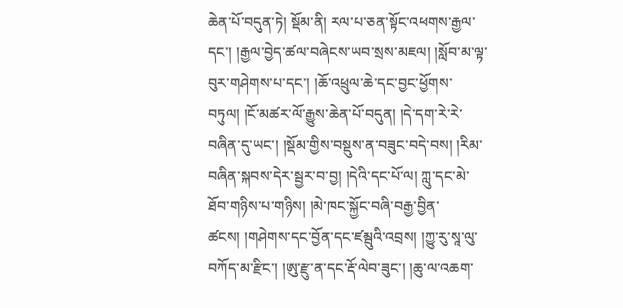ཆེན་པོ་བདུན་ཏེ། སྡོམ་ནི། རལ་པ་ཅན་སྟོང་འཕགས་རྒྱལ་དང་། །རྒྱལ་བྱེད་ཚལ་བཞེངས་ཡབ་སྲས་མཇལ། །སློབ་མ་ལྟ་བུར་གཤེགས་པ་དང་། །ཆོ་འཕྲུལ་ཆེ་དང་བྱང་ཕྱོགས་བཏུལ། །ངོ་མཚར་ལོ་རྒྱུས་ཆེན་པོ་བདུན། །དེ་དག་རེ་རེ་བཞིན་དུ་ཡང་། །སྡོམ་གྱིས་བསྡུས་ན་བཟུང་བདེ་བས། །རིམ་བཞིན་སྐབས་དེར་སྦྱར་བ་བྱ། །དེའི་དང་པོ་ལ། ཀླུ་དང་མེ་ཐོབ་གཉིས་པ་གཉིས། །མེ་ཁང་སྐྱོང་བཞི་བརྒྱ་བྱིན་ཚངས། །གཤེགས་དང་བྱོན་དང་ཛམྦུའི་འབྲས། །ཀྱུ་རུ་སཱ་ལུ་བཀོད་མ་རྫིང་། །ཨུ་རྫུ་ན་དང་རྡོ་ལེབ་ཟུང་། །ཆུ་ལ་འཆག་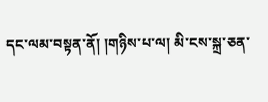དང་ལམ་བསྟན་ནོ། །གཉིས་པ་ལ། མི་ངས་སྐྲ་ཅན་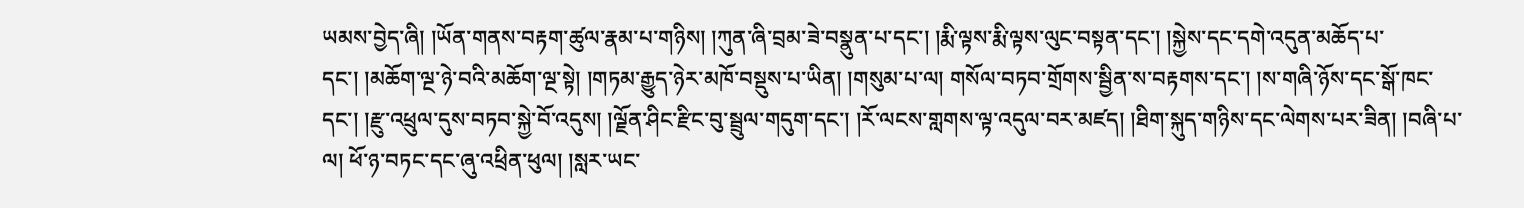ཡམས་བྱེད་ཞི། །ཡོན་གནས་བརྟག་ཚུལ་རྣམ་པ་གཉིས། །ཀུན་ཞི་བྲམ་ཟེ་བསྣུན་པ་དང་། །རྨི་ལྟས་རྨི་ལྟས་ལུང་བསྟན་དང་། །སྐྱེས་དང་དགེ་འདུན་མཆོད་པ་དང་། །མཆོག་ལྔ་ཉེ་བའི་མཆོག་ལྔ་སྟེ། །གཏམ་རྒྱུད་ཉེར་མཁོ་བསྡུས་པ་ཡིན། །གསུམ་པ་ལ། གསོལ་བཏབ་གྲོགས་སྦྱིན་ས་བརྟགས་དང་། །ས་གཞི་ཉོས་དང་སྒོ་ཁང་དང་། །རྫུ་འཕྲུལ་དུས་བཏབ་སྐྱེ་བོ་འདུས། །ལྗོན་ཤིང་རྫིང་བུ་སྦྲུལ་གདུག་དང་། །རོ་ལངས་གླགས་ལྟ་འདུལ་བར་མཛད། །ཐིག་སྐུད་གཉིས་དང་ལེགས་པར་ཟིན། །བཞི་པ་ལ། ཕོ་ཉ་བཏང་དང་ཞུ་འཕྲིན་ཕུལ། །སླར་ཡང་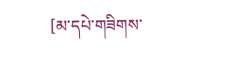[མ་དཔེ་གཟིགས་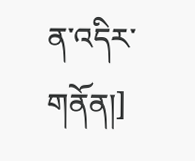ན་འདིར་གནོན།]